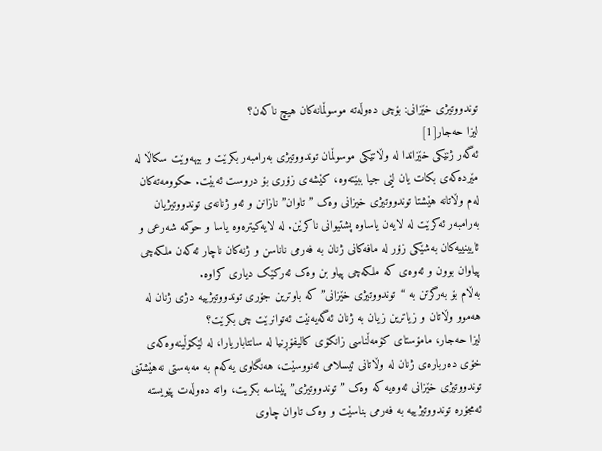توندووتیژی خێزانی: بۆچی دەوڵەتە موسوڵمانەکان هیچ ناکەن؟
لیزا حەجار[1]
ئەگەر ژنێکی خێزاندا لە وڵاتێکی موسوڵمان توندووتیژی بەرامبەر بکرێت و بیهەوێت سکاڵا لە مێردەکەی بکات یان لێی جیا ببێتەوە، کێشەی زۆری بۆ دروست ئەبێت. حکوومەتەکان لەم وڵاتانە هێشتا توندووتیژی خیزانی وەک ” تاوان” نازانن و ئەو ژنانەی توندووتیژیان بەرامبەر ئەکرێت لە لایەن یاساوە پشتیوانی ناکرێن. لە لایەکیترەوە یاسا و حوکمە شەرعی و ئایینییەکان بەشێکی زۆر لە مافەکانی ژنان بە فەرمی ناناسن و ژنەکان ناچار ئەکەن ملکەچی پیاوان بوون و ئەوەی کە ملکەچی پیاو بن وەک ئەرکێک دیاری کراوە.
بەڵام بۆ بەرگرتن بە “توندووتیژی خێزانی” کە باوترین جۆری توندووتیژییە دژی ژنان لە هەموو وڵاتان و زیاترین زیان بە ژنان ئەگەیەنێت ئەتوانرێت چی بکرێت؟
لیزا حەجار، مامۆستای کۆمەڵناسی زانکۆی کالیفۆڕنیا لە سانتاباریارا، لە لێکۆڵینەوەکەی خۆی دەربارەی ژنان لە وڵاتانی ئیسلامی ئەنووسێت، هەنگاوی یەکەم بە مەبەستی نەهێشتنی توندووتیژی خێزانی ئەوەیە کە وەک ” توندووتیژی” پێناسە بکریت، واتە دەوڵەت پێویستە ئەمجۆرە توندووتیژییە بە فەرمی بناسێت و وەک تاوان چاوی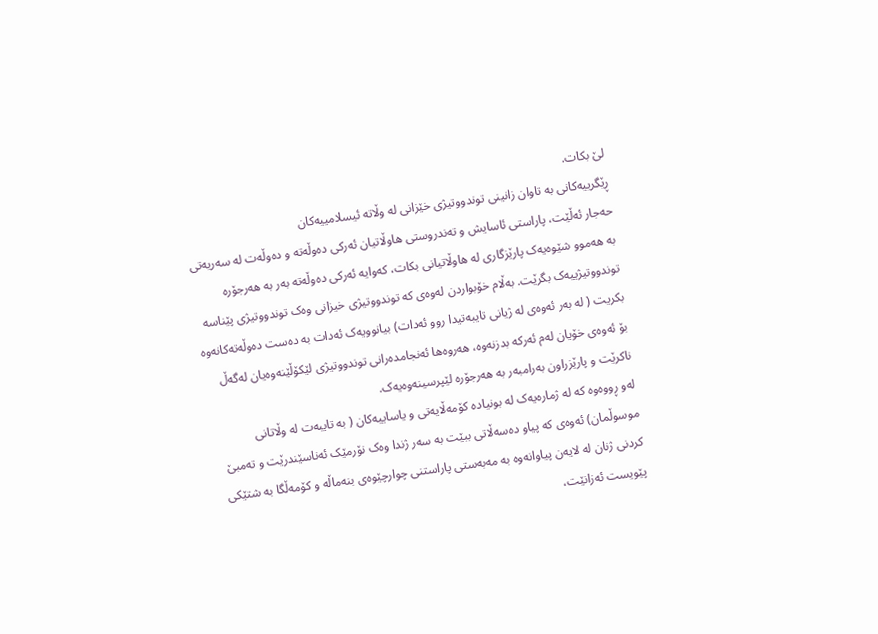لێ بکات.
ڕێگرییەکانی بە تاوان زانینی توندووتیژی خێزانی لە وڵاتە ئیسلامییەکان
حەجار ئەڵێت، پاراستی ئاسایش و تەندروستی هاوڵاتیان ئەرکی دەوڵەتە و دەوڵەت لە سەریەتی بە هەموو شێوەیەک پارێزگاری لە هاوڵاتیانی بکات، کەوایە ئەرکی دەوڵەتە بەر بە هەرجۆرە توندووتیژییەک بگرێت. بەڵام خۆبواردن لەوەی کە توندووتیژی خیزانی وەک توندووتیژی پێناسە بکریت ( لە بەر ئەوەی لە ژیانی تایبەتیدا روو ئەدات) بیانوویەک ئەدات بە دەست دەوڵەتەکانەوە بۆ ئەوەی خۆیان لەم ئەرکە بدزنەوە، هەروەها ئەنجامدەرانی توندووتیژی لێکۆڵێنەوەیان لەگەڵ ناکرێت و پارێزراون بەرامبەر بە هەرجۆرە لێپرسینەوەیەک.
لەو ڕووەوە کە لە ژمارەیەک لە بونیادە کۆمەڵایەتی و یاساییەکان ( بە تایبەت لە وڵاتانی موسوڵمان) ئەوەی کە پیاو دەسەڵاتی ببێت بە سەر ژندا وەک نۆرمێک ئەناسێندرێت و تەمبێ کردنی ژنان لە لایەن پیاوانەوە بە مەبەستی پاراستنی چوارچێوەی بنەماڵە و کۆمەڵگا بە شتێکی پێویست ئەزانێت،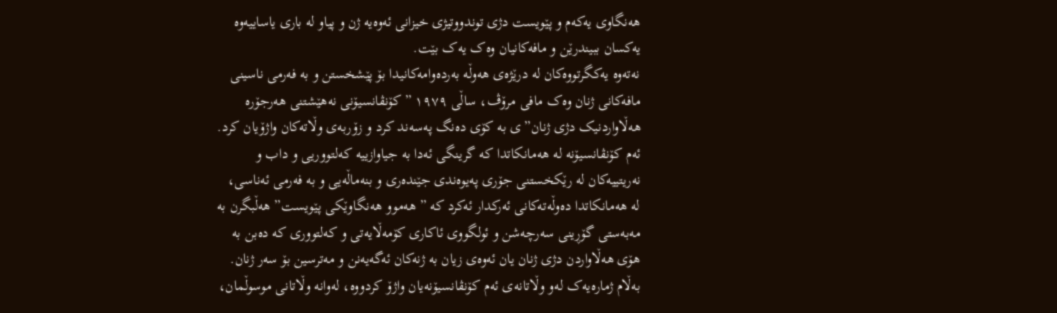هەنگاوی یەکەم و پێویست دژی توندووتیژی خیزانی ئەوەیە ژن و پیاو لە باری یاساییەوە یەکسان ببیندرێن و مافەکانیان وەک یەک بێت.
نەتەوە یەکگرتووەکان لە درێژەی هەوڵە بەردەوامەکانیدا بۆ پێشخستن و بە فەرمی ناسینی مافەکانی ژنان وەک مافی مرۆڤ، ساڵی ١٩٧٩ ” کۆنڤانسیۆنی نەهێشتنی هەرجۆرە هەڵاواردنیک دژی ژنان”ی بە کۆی دەنگ پەسەند کرد و زۆربەی وڵاتەکان واژۆیان کرد. ئەم کۆنڤانسیۆنە لە هەمانکاتدا کە گرینگی ئەدا بە جیاوازییە کەلتووریی و داب و نەریتییەکان لە رێکخستنی جۆری پەیوەندی جێندەری و بنەماڵەیی و بە فەرمی ئەناسی، لە هەمانکاتدا دەوڵەتەکانی ئەرکدار ئەکرد کە ” هەموو هەنگاوێکی پێویست” هەڵبگرن بە مەبەستی گۆڕینی سەرچەشن و ئولگووی ئاکاری کۆمەڵایەتی و کەلتووری کە دەبن بە هۆی هەڵاواردن دژی ژنان یان ئەوەی زیان بە ژنەکان ئەگەیەنن و مەترسین بۆ سەر ژنان.
بەڵام ژمارەیەک لەو وڵاتانەی ئەم کۆنڤانسیۆنەیان واژۆ کردووە، لەوانە وڵاتانی موسوڵمان،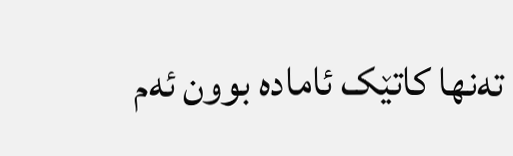تەنها کاتێک ئامادە بوون ئەم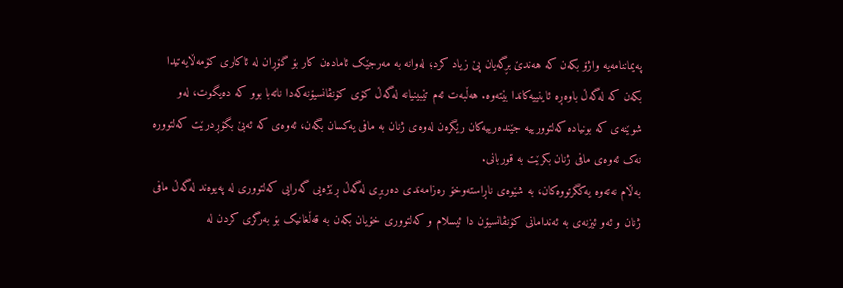پەیماننامەیە واژۆ بکەن کە هەندێ بڕگەیان پێ زیاد کرد؛ لەوانە بە مەرجێک ئامادەن کار بۆ گۆڕان لە ئاکاری کۆمەڵایەتیدا بکەن کە لەگەڵ باوەڕە ئاینییەکاندا بێتەوە. هەڵبەت ئەم تێبینیانە لەگەڵ کۆی کۆنڤانسیۆنەکەدا ناتەبا بوو کە دەیگوت، لەو شوێنەی کە بونیادە کەلتوورییە جێندەرییەکان رێگرەن لەوەی ژنان بە مافی یەکسان بگەن، ئەوەی کە ئەبێ بگۆڕدرێت کەلتوورە نەک ئەوەی مافی ژنان بکرێت بە قوربانی.
بەڵام نەتەوە یەکگرتووەکان، بە شێوەی ناڕاستەوخۆ رەزامەندی دەربڕی لەگەڵ ڕێژەیی گەرایی کەلتووری لە پەیوەند لەگەڵ مافی ژنان و ئەو ئیزنەی بە ئەندامانی کۆنڤانسیۆن دا ئیسلام و کەلتووری خۆیان بکەن بە قەڵغانیک بۆ بەرگری کردن لە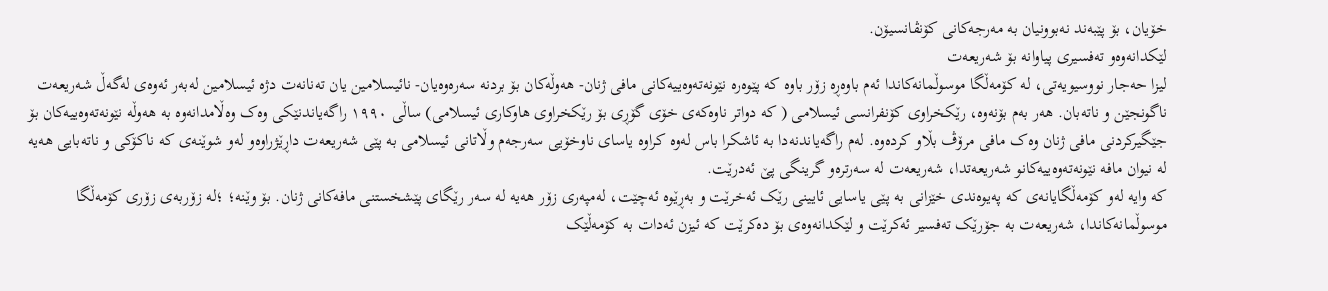خۆیان، بۆ پێبەند نەبوونیان بە مەرجەکانی کۆنڤانسیۆن.
لێکدانەوەو تەفسیری پیاوانە بۆ شەریعەت
لیزا حەجار نووسیویەتی، لە کۆمەڵگا موسوڵمانەکاندا ئەم باوەڕە زۆر باوە کە پێوەرە نێونەتەوەییەکانی مافی ژنان- هەوڵەکان بۆ بردنە سەرەوەیان- نائیسلامین یان تەنانەت دژە ئیسلامین لەبەر ئەوەی لەگەڵ شەریعەت ناگونجێن و ناتەبان. هەر بەم بۆنەوە، رێکخراوی کۆنفرانسی ئیسلامی ( کە دواتر ناوەکەی خۆی گۆڕی بۆ رێکخراوی هاوکاری ئیسلامی) ساڵی ١٩٩٠ راگەیاندنێکی وەک وەڵامدانەوە بە هەوڵە نێونەتەوەییەکان بۆ جێگیرکردنی مافی ژنان وەک مافی مرۆڤ بڵاو کردەوە. لەم راگەیاندنەدا بە ئاشکرا باس لەوە کراوە یاسای ناوخۆیی سەرجەم وڵاتانی ئیسلامی بە پێی شەریعەت داڕێژراوەو لەو شوێنەی کە ناکۆکی و ناتەبایی هەیە لە نیوان مافە نێونەتەوەییەکانو شەریعەتدا، شەریعەت لە سەرترەو گرینگی پێ ئەدرێت.
کە وایە لەو کۆمەڵگایانەی کە پەیوەندی خێزانی بە پێی یاسایی ئایینی رێک ئەخرێت و بەڕێوە ئەچێت، لەمپەری زۆر هەیە لە سەر رێگای پێشخستنی مافەکانی ژنان. بۆ وێنە؛ ؛لە زۆربەی زۆری کۆمەڵگا موسوڵمانەکاندا، شەریعەت بە جۆرێک تەفسیر ئەکرێت و لێکدانەوەی بۆ دەکرێت کە ئیزن ئەدات بە کۆمەڵێک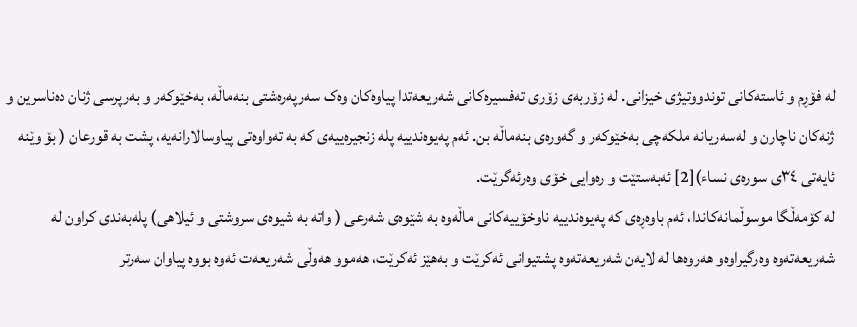لە فۆڕم و ئاستەکانی توندووتیژی خیزانی. لە زۆربەی زۆری تەفسیرەکانی شەریعەتدا پیاوەکان وەک سەرپەرەشتی بنەماڵە، بەخێوکەر و بەرپرسی ژنان دەناسرین و ژنەکان ناچارن و لەسەریانە ملکەچی بەخێوکەر و گەورەی بنەماڵە بن. ئەم پەیوەندییە پلە زنجیرەییەی کە بە تەواوەتی پیاوسالارانەیە، پشت بە قورعان ( بۆ وێنە ئایەتی ٣٤ی سورەی نساء)[2] ئەبەستێت و رەوایی خۆی وەرئەگرێت.
لە کۆمەڵگا موسوڵمانەکاندا، ئەم باوەڕەی کە پەیوەندییە ناوخۆییەکانی ماڵەوە بە شێوەی شەرعی ( واتە بە شیوەی سروشتی و ئیلاهی) پلەبەندی کراون لە شەریعەتەوە وەرگیراوەو هەروەها لە لایەن شەریعەتەوە پشتیوانی ئەکرێت و بەهێز ئەکرێت، هەموو هەوڵی شەریعەت ئەوە بووە پیاوان سەرتر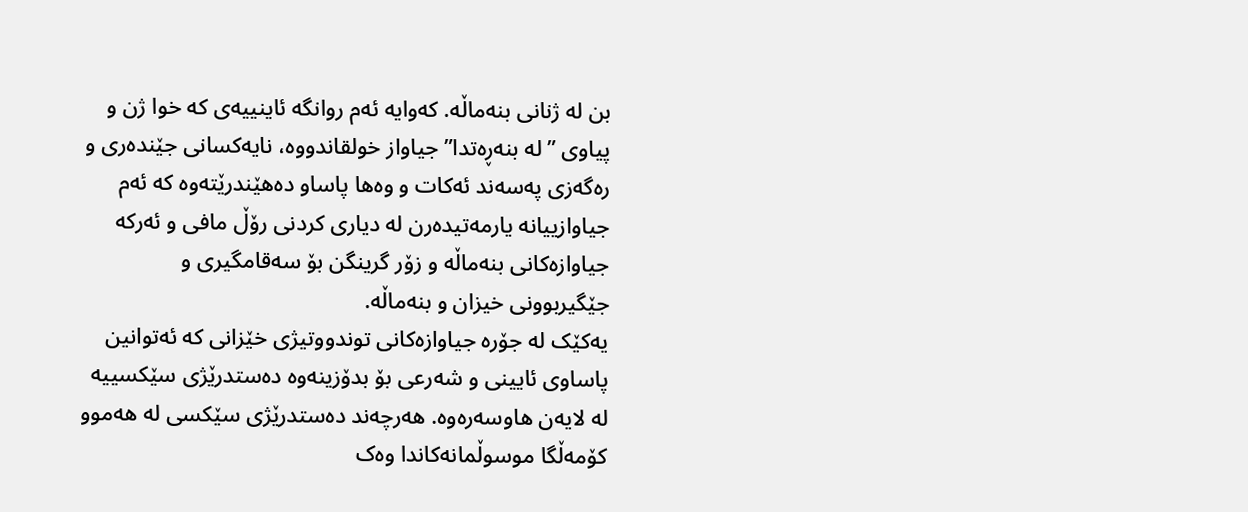بن لە ژنانی بنەماڵە. کەوایە ئەم روانگە ئاینییەی کە خوا ژن و پیاوی ” لە بنەڕەتدا” جیاواز خولقاندووە، نایەکسانی جێندەری و رەگەزی پەسەند ئەکات و وەها پاساو دەهێندرێتەوە کە ئەم جیاوازییانە یارمەتیدەرن لە دیاری کردنی رۆڵ مافی و ئەرکە جیاوازەکانی بنەماڵە و زۆر گرینگن بۆ سەقامگیری و جێگیربوونی خیزان و بنەماڵە.
یەکێک لە جۆرە جیاوازەکانی توندووتیژی خێزانی کە ئەتوانین پاساوی ئایینی و شەرعی بۆ بدۆزینەوە دەستدرێژی سێکسییە لە لایەن هاوسەرەوە. هەرچەند دەستدرێژی سێکسی لە هەموو کۆمەڵگا موسوڵمانەکاندا وەک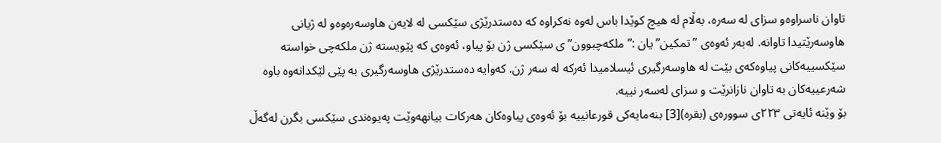تاوان ناسراوەو سزای لە سەرە، بەڵام لە هیچ کوێدا باس لەوە نەکراوە کە دەستدرێژی سێکسی لە لایەن هاوسەرەوەو لە ژیانی هاوسەرێتیدا تاوانە. لەبەر ئەوەی ” تمکین” یان :” ملکەچبوون”ی سێکسی ژن بۆ پیاو، ئەوەی کە پێویستە ژن ملکەچی خواستە سێکسییەکانی پیاوەکەی بێت لە هاوسەرگیری ئیسلامیدا ئەرکە لە سەر ژن. کەوایە دەستدرێژی هاوسەرگیری بە پێی لێکدانەوە باوە شەرعییەکان بە تاوان نازانرێت و سزای لەسەر نییە.
بۆ وێنە ئایەتی ٢٢٣ی سوورەی (بقرە)[3] بنەمایەکی قورعانییە بۆ ئەوەی پیاوەکان هەرکات بیانهەوێت پەیوەندی سێکسی بگرن لەگەڵ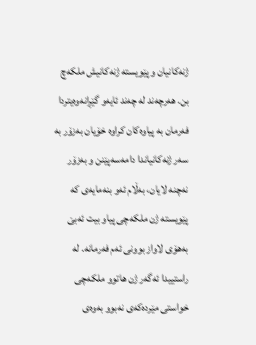ژنەکانیان و پێویستە ژنەکانیش ملکەچ بن. هەرچەند لە چەند ئایەو گێڕانەوەیتردا فەرمان بە پیاوەکان کراوە خۆیان بەزۆر بە سەر ژنەکانیاندا دامەسەپێنن و بەزۆر نەچنە لایان، بەڵام ئەو بنەمایەی کە پێویستە ژن ملکەچی پیاو بیت ئەبێ بەهۆی لاواز بوونی ئەم فەرمانە. لە راستییدا ئەگەر ژن هاتوو ملکەچی خواستی مێردەکەی نەبوو بەوەی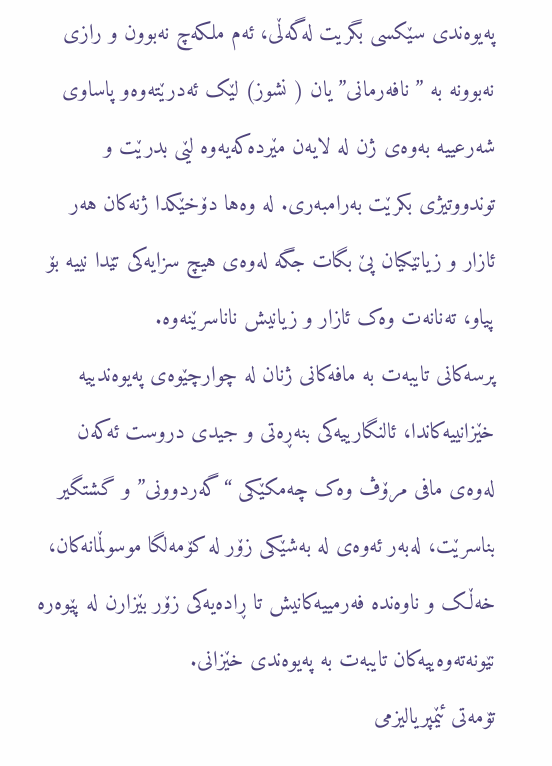پەیوەندی سێکسی بگریت لەگەڵی، ئەم ملکەچ نەبوون و رازی نەبوونە بە ” نافەرمانی” یان ( نشوز) لێک ئەدرێتەوەو پاساوی شەرعییە بەوەی ژن لە لایەن مێردەکەیەوە لێی بدرێت و توندووتیژی بکرێت بەرامبەری. لە وەها دۆخێکدا ژنەکان هەر ئازار و زیانێکیان پێ بگات جگە لەوەی هیچ سزایەکی تێدا نییە بۆ پیاو، تەنانەت وەک ئازار و زیانیش ناناسرێنەوە.
پرسەکانی تایبەت بە مافەکانی ژنان لە چوارچێوەی پەیوەندییە خێزانییەکاندا، ئالنگارییەکی بنەڕەتی و جیدی دروست ئەکەن لەوەی مافی مرۆڤ وەک چەمکێکی “گەردوونی” و گشتگیر بناسرێت، لەبەر ئەوەی لە بەشێکی زۆر لە کۆمەلگا موسوڵمانەکان، خەڵک و ناوەندە فەرمییەکانیش تا ڕادەیەکی زۆر بێزارن لە پێوەرە نێونەتەوەییەکان تایبەت بە پەیوەندی خێزانی.
تۆمەتی ئێمپریالیزمی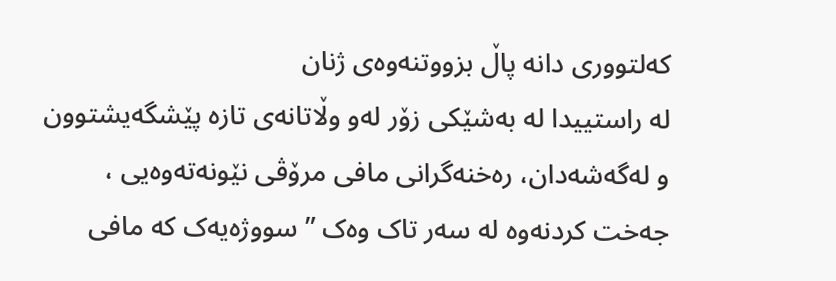کەلتووری دانە پاڵ بزووتنەوەی ژنان
لە راستییدا لە بەشێکی زۆر لەو وڵاتانەی تازە پێشگەیشتوون و لەگەشەدان، رەخنەگرانی مافی مرۆڤی نێونەتەوەیی ، جەخت کردنەوە لە سەر تاک وەک ” سووژەیەک کە مافی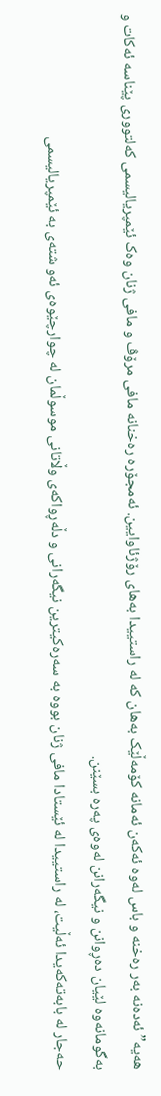هەیە” ئەدەنە بەر رەخنە و باس لەوە ئەکەن ئەمانە کۆمەڵێک بەهان کە لە راستییدا بەهای رۆژئاوایین. ئەمجۆرە رەخنانە مافی مرۆڤ و مافی ژنان وەک ئێمپریالیسمی کەلتووری پێناسە ئەکات و بەگومانەوە لێیان دەڕوانن و نیگەرانن لەوەی پەرە بسێنن.
حەجار لە بابەتەکەیدا ئەڵیت، لە راستییدا لە ئێستادا مافی ژنان بووە بە سەرەکیترین نیگەرانی و دڵەڕواکەی وڵاتانی موسوڵمان لە چوارچێوەی ئەو شتەی بە ئێمپریالیسمی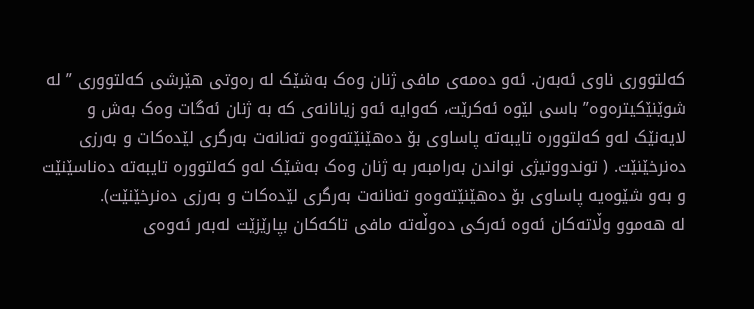کەلتووری ناوی ئەبەن. ئەو دەمەی مافی ژنان وەک بەشێک لە رەوتی هێرشی کەلتووری ” لە شوێنێکیترەوە” باسی لێوە ئەکرێت، کەوایە ئەو زیانانەی کە بە ژنان ئەگات وەک بەش و لایەنێک لەو کەلتوورە تایبەتە پاساوی بۆ دەهێنێتەوەو تەنانەت بەرگری لێدەکات و بەرزی دەنرخێنێت. ( توندووتیژی نواندن بەرامبەر بە ژنان وەک بەشێک لەو کەلتوورە تایبەتە دەناسێنێت و بەو شێوەیە پاساوی بۆ دەهێنێتەوەو تەنانەت بەرگری لێدەکات و بەرزی دەنرخێنێت).
لە هەموو وڵاتەکان ئەوە ئەرکی دەوڵەتە مافی تاکەکان بپارێزێت لەبەر ئەوەی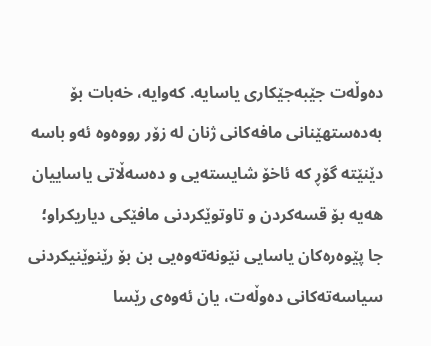دەوڵەت جێبەجێکاری یاسایە. کەوایە، خەبات بۆ بەدەستهێنانی مافەکانی ژنان لە زۆر رووەوە ئەو باسە دێنێتە گۆڕ کە ئاخۆ شایستەیی و دەسەڵاتی یاساییان هەیە بۆ قسەکردن و تاوتوێکردنی مافێکی دیاریکراو؛ جا پێوەرەکان یاسایی نێونەتەوەیی بن بۆ رێنوێنیکردنی سیاسەتەکانی دەوڵەت، یان ئەوەی رێسا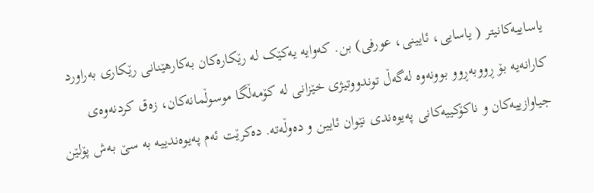یاساییەکانیتر ( یاسایی، ئایینی، عورفی) بن. کەوایە یەکێک لە رێکارەکان بەکارهێنانی رێکاری بەراورد کارانەیە بۆ ڕووبەڕوو بوونەوە لەگەڵ توندووتیژی خێزانی لە کۆمەڵگا موسوڵمانەکان، زەق کردنەوەی جیاوازییەکان و ناکۆکییەکانی پەیوەندی نێوان ئایین و دەوڵەتە. دەکرێت ئەم پەیوەندییە بە سێ بەش پۆلێن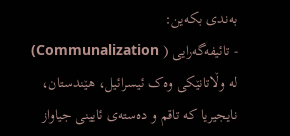بەندی بکەین:
- تائیفەگەرایی ( Communalization)
لە وڵاتانێکی وەک ئیسرائیل، هێندستان، نایجیریا کە تاقم و دەستەی ئایینی جیاواز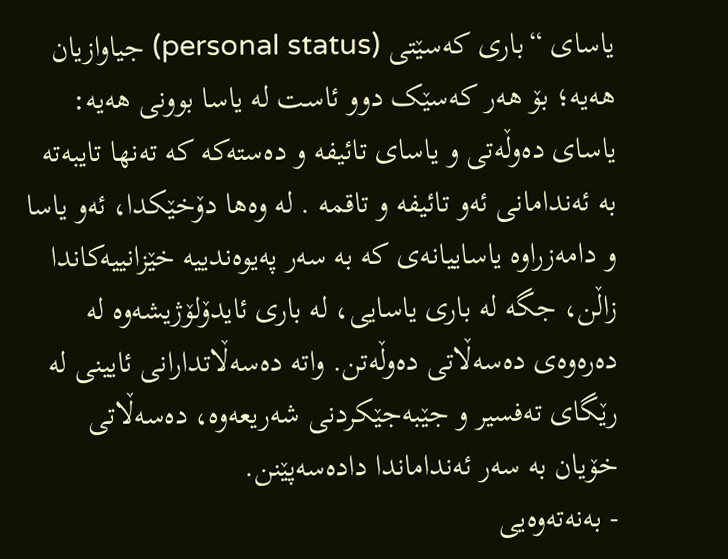یاسای “باری کەسێتی (personal status) جیاوازیان هەیە؛ بۆ هەر کەسێک دوو ئاست لە یاسا بوونی هەیە: یاسای دەوڵەتی و یاسای تائیفە و دەستەکە کە تەنها تایبەتە بە ئەندامانی ئەو تائیفە و تاقمە . لە وەها دۆخێکدا، ئەو یاسا و دامەزراوە یاساییانەی کە بە سەر پەیوەندییە خێزانییەکاندا زاڵن، جگە لە باری یاسایی، لە باری ئایدۆلۆژیشەوە لە دەرەوەی دەسەڵاتی دەوڵەتن. واتە دەسەڵاتدارانی ئایینی لە رێگای تەفسیر و جێبەجێکردنی شەریعەوە، دەسەڵاتی خۆیان بە سەر ئەنداماندا دادەسەپێنن.
- بەنەتەوەیی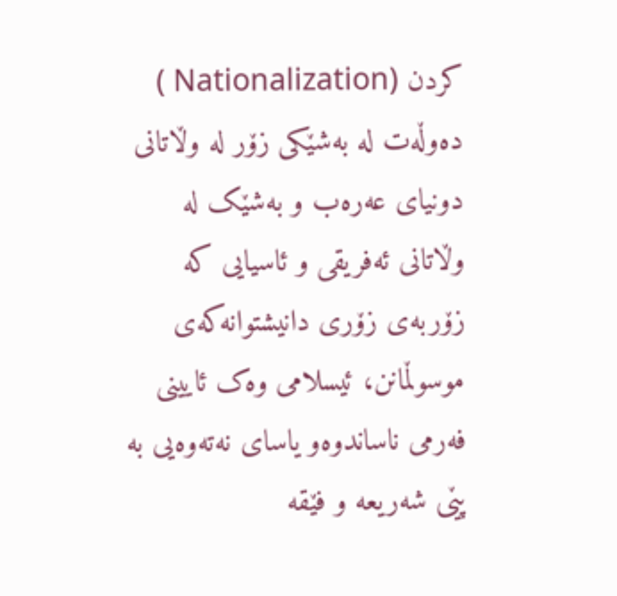کردن (Nationalization )
دەوڵەت لە بەشێکی زۆر لە وڵاتانی دونیای عەرەب و بەشێک لە وڵاتانی ئەفریقی و ئاسیایی کە زۆربەی زۆری دانیشتوانەکەی موسوڵمانن، ئیسلامی وەک ئایینی فەرمی ناساندوەو یاسای نەتەوەیی بە پێی شەریعە و فێقه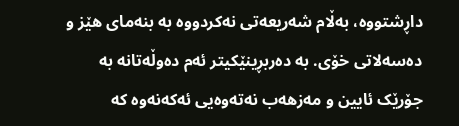داڕشتووە، بەڵام شەریعەتی نەکردووە بە بنەمای هێز و دەسەلاتی خۆی. بە دەربڕینێکیتر ئەم دەوڵەتانە بە جۆرێک ئایین و مەزهەب نەتەوەیی ئەکەنەوە کە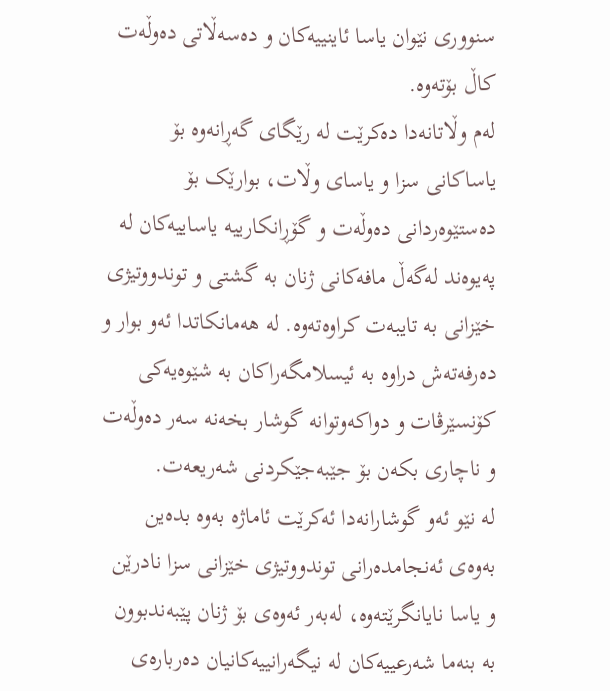سنووری نێوان یاسا ئاینییەکان و دەسەڵاتی دەوڵەت کاڵ بۆتەوە.
لەم وڵاتانەدا دەکرێت لە رێگای گەڕانەوە بۆ یاساکانی سزا و یاسای وڵات، بوارێک بۆ دەستێوەردانی دەوڵەت و گۆڕانکارییە یاساییەکان لە پەیوەند لەگەڵ مافەکانی ژنان بە گشتی و توندووتیژی خێزانی بە تایبەت کراوەتەوە. لە هەمانکاتدا ئەو بوار و دەرفەتەش دراوە بە ئیسلامگەراکان بە شێوەیەکی کۆنسێرڤات و دواکەوتوانە گوشار بخەنە سەر دەوڵەت و ناچاری بکەن بۆ جێبەجێکردنی شەریعەت.
لە نێو ئەو گوشارانەدا ئەکرێت ئاماژە بەوە بدەین بەوەی ئەنجامدەرانی توندووتیژی خێزانی سزا نادرێن و یاسا نایانگرێتەوە، لەبەر ئەوەی بۆ ژنان پێبەندبوون بە بنەما شەرعییەکان لە نیگەرانییەکانیان دەربارەی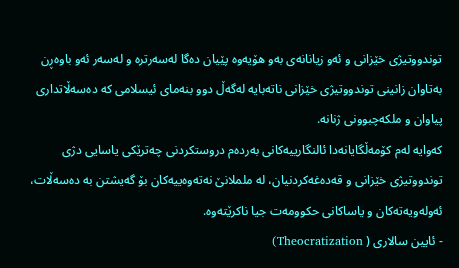توندووتیژی خێزانی و ئەو زیانانەی بەو هۆیەوە پێیان دەگا لەسەرترە و لەسەر ئەو باوەڕن بەتاوان زانینی توندووتیژی خێزانی ناتەبایە لەگەڵ دوو بنەمای ئیسلامی کە دەسەڵاتداری پیاوان و ملکەچبوونی ژنانە.
کەوایە لەم کۆمەڵگایانەدا ئالنگارییەکانی بەردەم دروستکردنی چەترێکی یاسایی دژی توندووتیژی خێزانی و قەدەغەکردنیان، لە ململانێ نەتەوەییەکان بۆ گەیشتن بە دەسەڵات، ئەولەویەتەکان و یاساکانی حکوومەت جیا ناکرێتەوە.
- ئایین سالاری ( Theocratization)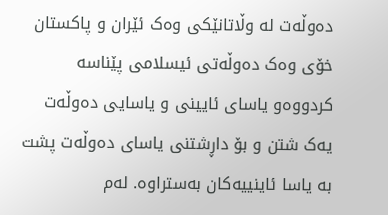دەوڵەت لە وڵاتانێکی وەک ئێران و پاکستان خۆی وەک دەوڵەتی ئیسلامی پێناسە کردووەو یاسای ئایینی و یاسایی دەوڵەت یەک شتن و بۆ داڕشتنی یاسای دەوڵەت پشت بە یاسا ئاینییەکان بەستراوە. لەم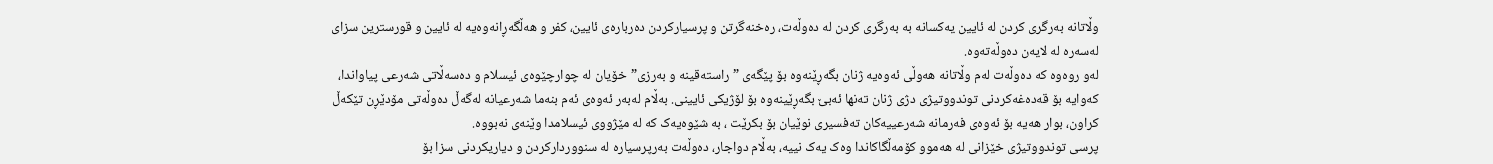وڵاتانە بەرگری کردن لە ئایین یەکسانە بە بەرگری کردن لە دەوڵەت، رەخنەگرتن و پرسیارکردن دەربارەی ئایین، کفر و هەڵگەڕانەوەیە لە ئایین و قورسترین سزای لەسەرە لە لایەن دەوڵەتەوە.
لەو روەوە کە دەوڵەت لەم وڵاتانە هەوڵی ئەوەیە ژنان بگەڕێنەوە بۆ پێگەی ” راستەقینە و بەرزی”خۆیان لە چوارچێوەی ئیسلام و دەسەڵاتی شەرعی پیاواندا، کەوایە بۆ قەدەغەکردنی توندووتیژی دژی ژنان تەنها ئەبێ بگەڕێینەوە بۆ لۆژیکی ئایینی. بەڵام لەبەر ئەوەی ئەم بنەما شەرعیانە لەگەڵ دەوڵەتی مۆدێڕن تێکەڵ کراون، بوار هەیە بۆ ئەوەی فەرمانە شەرعییەکان تەفسیری نوێیان بۆ بکرێت ، بە شێوەیەک کە لە مێژووی ئیسلامدا وێنەی نەبووە.
پرسی توندووتیژی خێزانی لە هەموو کۆمەڵگاکاندا وەک یەک نییە، بەڵام دواجار، دەوڵەت بەرپرسیارە لە سنووردارکردن و دیاریکردنی سزا بۆ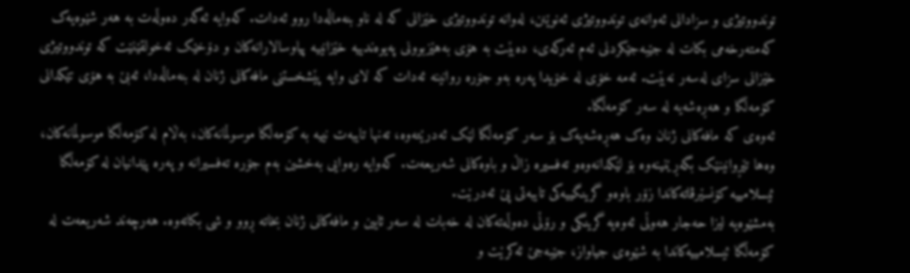توندووتیژی و سزادانی ئەوانەی توندووتیژی ئەنوێنن، لەوانە توندووتیژی خێزانی کە لە ناو بنەماڵەدا روو ئەدات. کەوایە ئەگەر دەوڵەت بە هەر شێوەیەک کەمتەرخەمی بکات لە جێبەجێکردنی ئەم ئەرکەی، دەبێت بە هۆی بەهێزبوونی پەیوەندییە خێزانییە پیاوسالارانەکان و دۆخێک ئەخولقێنێت کە توندووتیژی خێزانی سزای لەسەر نەبێت. ئەمە خۆی لە خۆیدا پەرە بەو جۆرە روانینە ئەدات کە لای وایە پێشخستنی مافەکانی ژنان لە بنەماڵەدا، ئەبێ بە هۆی تێکدانی کۆمەڵگا و هەڕەشەیە لە سەر کۆمەڵگا.
ئەوەی کە مافەکانی ژنان وەک هەڕەشەیەک بۆ سەر کۆمەڵگا لێک ئەدرێتەوە، تەنها تایبەت نییە بە کۆمەڵگا موسوڵمانەکان، بەڵام لە کۆمەڵگا موسوڵمانەکان، وەها تێڕوانینێک بگەڕێنینەوە بۆ لێکدانەوەو تەفسیرە زاڵ و باوەکانی شەریعەت. کەوایە رەوایی بەخشین بەم جۆرە تەفسیرانە و پەرە پێدانیان لە کۆمەڵگا ئیسلامییە کۆنسێرڤاتەکاندا زۆر باوەو گرینگییەکی تایبەتی پێ ئەدرێت.
بەمشێوەیە لیزا حەجار هەوڵی ئەوەیە گرینگی و رۆڵی دەوڵەتەکان لە خەبات لە سەر ئایین و مافەکانی ژنان بخاتە ڕوو و شی بکاتەوە. هەرچەند شەریعەت لە کۆمەڵگا ئیسلامییەکاندا بە شێوەی جیاواز، جێبەجێ ئەکرێت و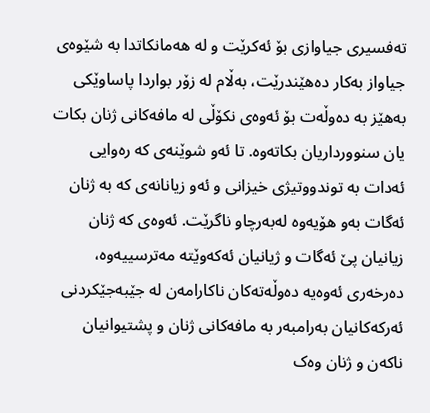تەفسیری جیاوازی بۆ ئەکرێت و لە هەمانکاتدا بە شێوەی جیاواز بەکار دەهێندرێت، بەڵام لە زۆر بواردا پاساوێکی بەهێز بە دەوڵەت بۆ ئەوەی نکۆڵی لە مافەکانی ژنان بکات یان سنوورداریان بکاتەوە. تا ئەو شوێنەی کە رەوایی ئەدات بە توندووتیژی خیزانی و ئەو زیانانەی کە بە ژنان ئەگات بەو هۆیەوە لەبەرچاو ناگرێت. ئەوەی کە ژنان زیانیان پێ ئەگات و ژیانیان ئەکەوێتە مەترسییەوە، دەرخەری ئەوەیە دەوڵەتەکان ناکارامەن لە جێبەجێکردنی ئەرکەکانیان بەرامبەر بە مافەکانی ژنان و پشتیوانیان ناکەن و ژنان وەک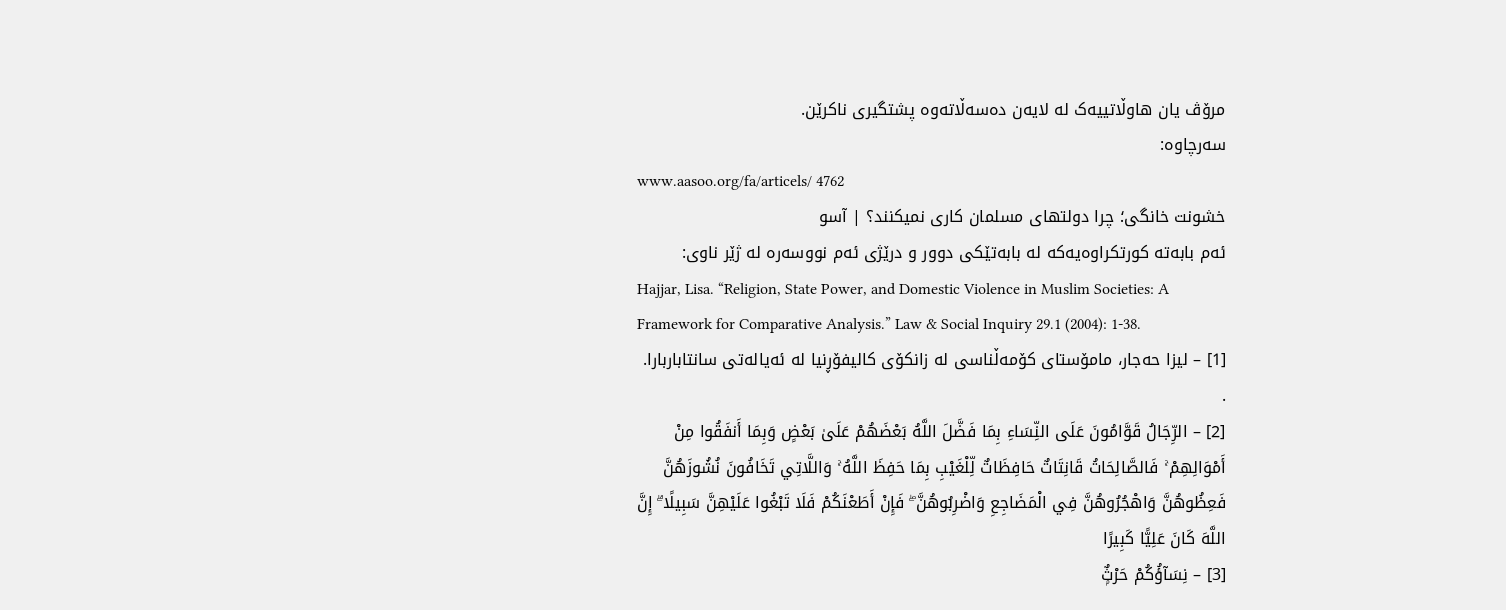مرۆڤ یان هاوڵاتییەک لە لایەن دەسەڵاتەوە پشتگیری ناکرێن.
سەرچاوە:
www.aasoo.org/fa/articels/ 4762
خشونت خانگی؛ چرا دولتهای مسلمان کاری نمیکنند؟ | آسو
ئەم بابەتە کورتکراوەیەکە لە بابەتێکی دوور و درێژی ئەم نووسەرە لە ژێر ناوی:
Hajjar, Lisa. “Religion, State Power, and Domestic Violence in Muslim Societies: A Framework for Comparative Analysis.” Law & Social Inquiry 29.1 (2004): 1-38.
[1] – لیزا حەجار، مامۆستای کۆمەڵناسی لە زانکۆی کالیفۆڕنیا لە ئەیالەتی سانتاباربارا.
.
[2] – الرِّجَالُ قَوَّامُونَ عَلَى النِّسَاءِ بِمَا فَضَّلَ اللَّهُ بَعْضَهُمْ عَلَىٰ بَعْضٍ وَبِمَا أَنفَقُوا مِنْ أَمْوَالِهِمْ ۚ فَالصَّالِحَاتُ قَانِتَاتٌ حَافِظَاتٌ لِّلْغَيْبِ بِمَا حَفِظَ اللَّهُ ۚ وَاللَّاتِي تَخَافُونَ نُشُوزَهُنَّ فَعِظُوهُنَّ وَاهْجُرُوهُنَّ فِي الْمَضَاجِعِ وَاضْرِبُوهُنَّ ۖ فَإِنْ أَطَعْنَكُمْ فَلَا تَبْغُوا عَلَيْهِنَّ سَبِيلًا ۗ إِنَّ اللَّهَ كَانَ عَلِيًّا كَبِيرًا
[3] – نِسَآؤُكُمْ حَرْثٌۭ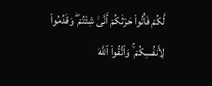لَّكُمْ فَأْتُوا۟ حَرْثَكُمْ أَنَّىٰ شِئْتُمْ ۖ وَقَدِّمُوا۟ لِأَنفُسِكُمْ ۚ وَٱتَّقُوا۟ ٱللَّهَ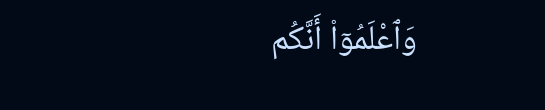وَٱعْلَمُوٓا۟ أَنَّكُم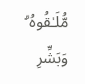مُّلَـٰقُوهُ ۗ وَبَشِّرِ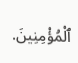ٱلْمُؤْمِنِينَ.